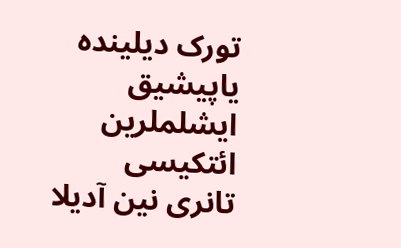تورک دیلینده یاپیشیق ایشلملرین ائتکیسی
تانری نین آدیلا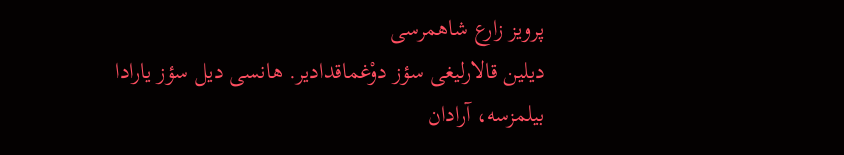پرویز زارع شاهمرسی
دیلین قالارلیغی سؤز دوْغماقدادیر. هانسی دیل سؤز یارادا بیلمزسه، آرادان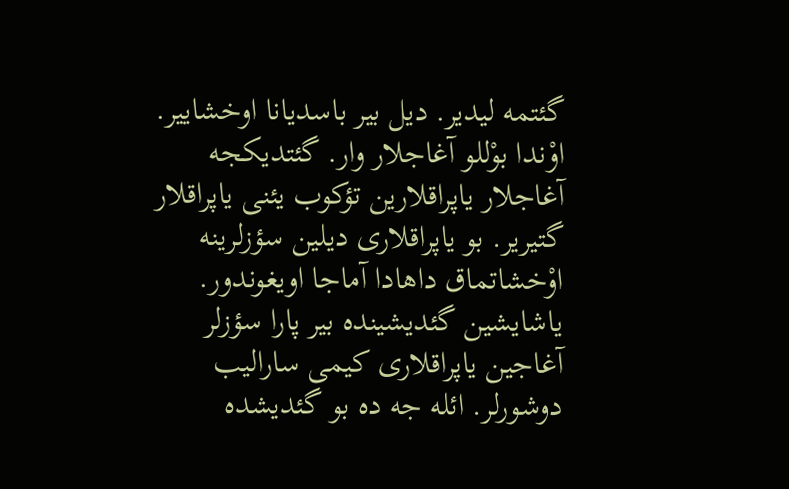گئتمه لیدیر. دیل بیر باسدیانا اوخشاییر. اوْندا بوْللو آغاجلار وار. گئتدیکجه آغاجلار یاپراقلارین تؤکوب یئنی یاپراقلار گتیریر. بو یاپراقلاری دیلین سؤزلرینه اوْخشاتماق داهادا آماجا اویغوندور. یاشایشین گئدیشینده بیر پارا سؤزلر آغاجین یاپراقلاری کیمی سارالیب دوشورلر. ائله جه ده بو گئدیشده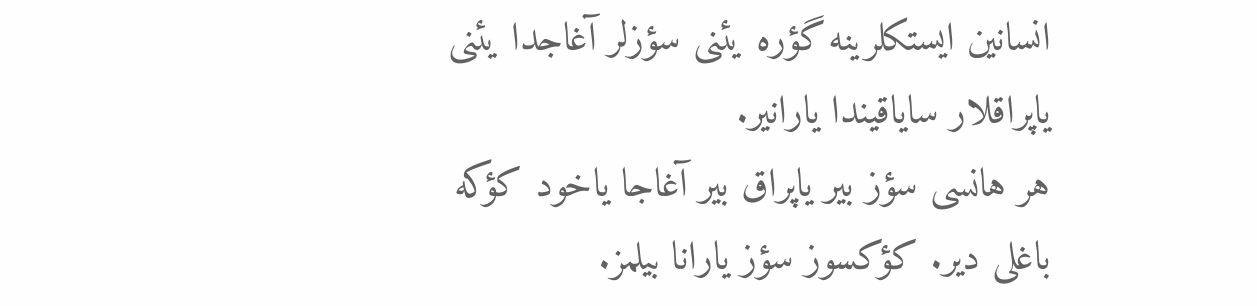انسانین ایستکلرینه گؤره یئنی سؤزلر آغاجدا یئنی یاپراقلار سایاقیندا یارانیر.
هر هانسی سؤز بیر یاپراق بیر آغاجا یاخود کؤکه باغلی دیر. کؤکسوز سؤز یارانا بیلمز.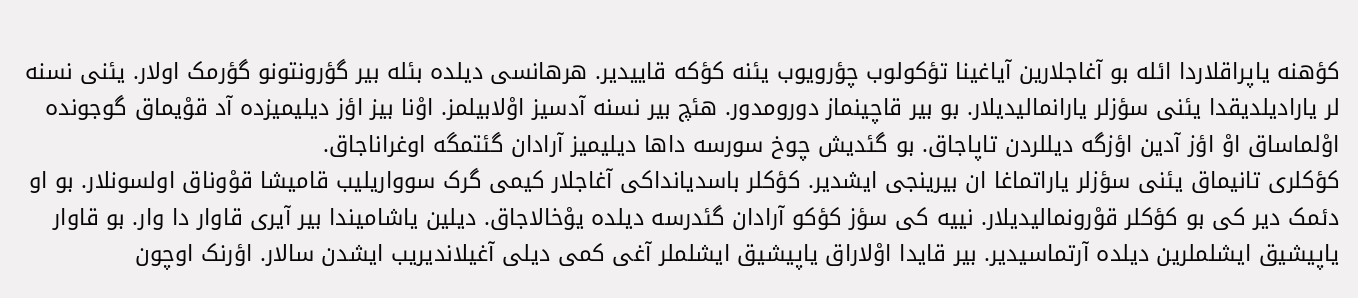کؤهنه یاپراقلاردا ائله بو آغاجلارین آیاغینا تؤکولوب چؤرویوب یئنه کؤکه قاییدیر. هرهانسی دیلده بئله بیر گؤرونتونو گؤرمک اولار. یئنی نسنه لر یارادیلدیقدا یئنی سؤزلر یارانمالیدیلار. بو بیر قاچینماز دورومدور. هئچ بیر نسنه آدسیز اوْلابیلمز. اوْنا بیز اؤز دیلیمیزده آد قوْیماق گوجونده اوْلماساق اوْ اؤز آدین اؤزگه دیللردن تاپاجاق. بو گئدیش چوخ سورسه داها دیلیمیز آرادان گئتمگه اوغراناجاق.
کؤکلری تانیماق یئنی سؤزلر یاراتماغا ان بیرینجی ایشدیر. کؤکلر باسدیانداکی آغاجلار کیمی گرک سوواریلیب قامیشا قوْوناق اولسونلار. بو او دئمک دیر کی بو کؤکلر قوْرونمالیدیلار. نییه کی سؤز کؤکو آرادان گئدرسه دیلده یوْخالاجاق. دیلین یاشامیندا بیر آیری قاوار دا وار. بو قاوار یاپیشیق ایشلملرین دیلده آرتماسیدیر. بیر قایدا اوْلاراق یاپیشیق ایشلملر آغی کمی دیلی آغیلاندیریب ایشدن سالار. اؤرنک اوچون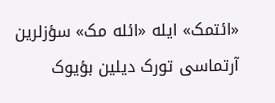«ائتمک» ایله «ائله مک» سؤزلرین آرتماسی تورک دیلین بؤیوک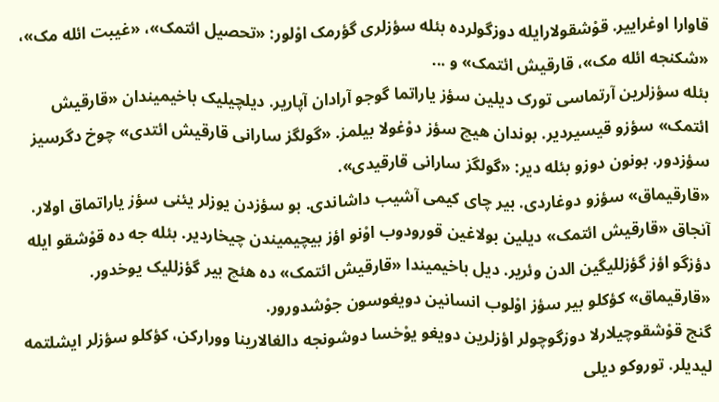قاوارا اوغراییر. قوْشقولارایله دوزگولرده بئله سؤزلری گؤرمک اوْلور: «تحصیل ائتمک»، «غیبت ائله مک»، «شکنجه ائله مک»، قارقیش ائتمک» و ...
بئله سؤزلرین آرتماسی تورک دیلین سؤز یاراتما گوجو آرادان آپاریر. دیلچیلیک باخیمیندان «قارقیش ائتمک» سؤزو قیسیردیر. بوندان هیچ سؤز دوْغولا بیلمز. «گولگز سارانی قارقیش ائتدی» چوخ دگرسیز سؤزدور. بونون دوزو بئله دیر: «گولگز سارانی قارقیدی».
«قارقیماق» سؤزو دوغاردی. بیر چای کیمی آشیب داشاندی. بو سؤزدن یوزلر یئنی سؤز یاراتماق اولار. آنجاق «قارقیش ائتمک» دیلین بولاغین قورودوب اوْنو اؤز بیچیمیندن چیخاردیر. بئله جه ده قوْشقو ایله دؤزگو اؤز گؤزللیگین الدن وئریر. دیل باخیمیندا «قارقیش ائتمک» ده هئچ بیر گؤزللیک یوخدور. «قارقیماق» کؤکلو بیر سؤز اوْلوب انسانین دویغوسون جوْشدورور.
گنج قوْشقوچیلارلا دوزگوچولر اؤزلرین دویغو یوْخسا دوشونجه دالغالارینا وورارکن، کؤکلو سؤزلر ایشلتمه لیدیلر. توروکو دیلی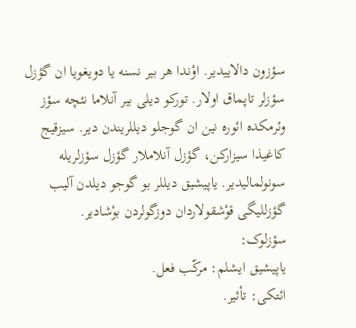سؤزون دالاییدیر. اوْندا هر بیر نسنه یا دویغویا ان گؤزل سؤزلر تاپماق اولار. تورکو دیلی بیر آنلاما نئچه سؤز وئرمکده ائوره نین ان گوجلو دیللریندن دیر. سیزقیج کاغیذا سیزارکن، گؤزل آنلاملار گؤزل سؤزلریله سونولمالیدیر. یاپیشیق دیللر بو گوجو دیلدن آلیب گؤزللیگی قوْشقولاردان دوزگولردن بوْشادیر.
سؤزلوک:
یاپیشیق ایشلم: مرکّب فعل.
ائتکی: تأثیر.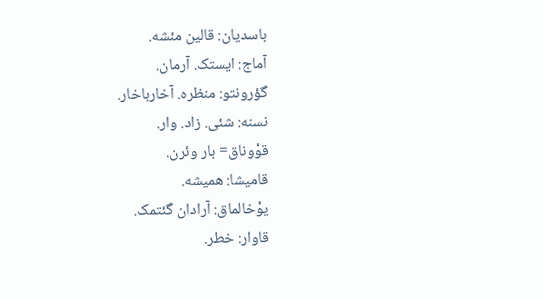باسدیان: قالین مئشه.
آماج: ایستک. آرمان.
گؤرونتو: منظره. آخارباخار.
نسنه: شئی. زاد. وار.
قوْوناق= بار وئرن.
قامیشا: همیشه.
یوْخالماق: آرادان گئتمک.
قاوار: خطر.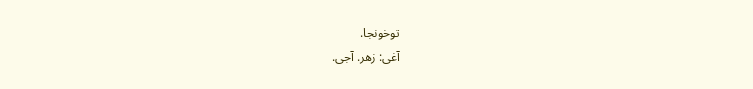توخونجا.
آغی: زهر. آجی.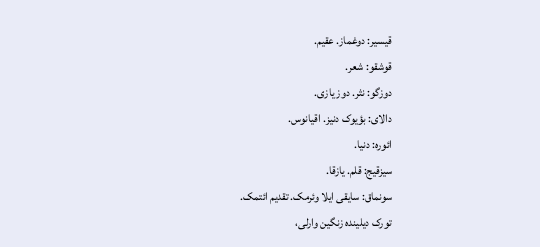قیسیر: دوغماز. عقیم.
قوشقو: شعر.
دوزگو: نثر. دوز یازی.
دالای: بؤیوک دنیز. اقیانوس.
ائوره: دنیا.
سیزقیج: قلم. یازقا.
سونماق: سایقی ایلا وئرمک. تقدیم ائتمک.
تورک دیلینده زنگین وارلی،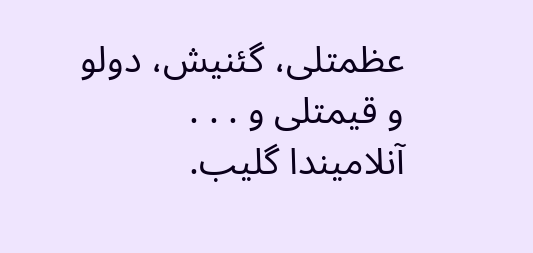عظمتلی، گئنیش، دولو و قیمتلی و . . . آنلامیندا گلیب.